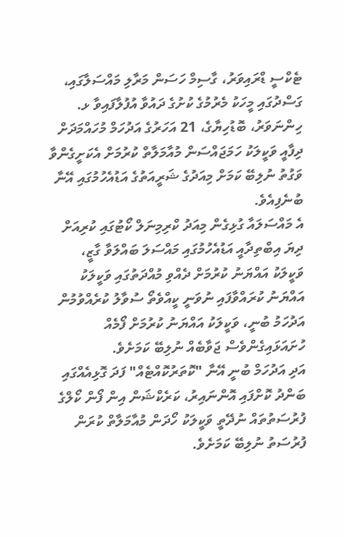ޓެކްސީ ޑްރައިވަރު، ގާސިމް ހަސަން މަރާލި މައްސަލާގައި، ގަސްދުގައި މީހަކު މެރުމުގެ ކުށުގެ ދައުވާ އުފުލާފައިވާ ޅ. ހިންނަވަރު، ބޮޑުހިޔާގެ، 21 އަހަރުގެ އަދުހަމް މުހައްމަދަށް ދިފާއީ ވަކީލަކު ހަމަޖައްސަން މުއާމަލާތް ކުރުމަށް އެކަށީގެންވާ ވަގުތު ނުލިބޭ ކަމަށް މިއަދުގެ ޝަރީއަތުގެ އަޑުއެހުމުގައި އޭނާ ބުނެފިއެވެ.
އެ މައްސަލައާ ގުޅިގެން މިއަދު ކްރިމިނަލް ކޯޓުގައި ކުރިއަށް ދިޔަ އިބްތިދާއީ އަޑުއެހުމުގައި މައްސަލަ ބައްލަވާ ގާޒީ، ވަކީލަކު އައްޔަނު ކުރުމަށް ދެއްވި މުއްދަތުގައި ވަކީލަކު އައްޔަނު ކުރައްވާފައި ނުވަނީ ކީއްވެތޯ ސުވާލު ކުރެއްވުމުން އަދުހަމު ބުނީ، ވަކީލަކު އައްޔަނު ކުރުމަށް ފޯމެއް ހުށައަޅައިގެންވެސް ޖަވާބެއް ނުލިބޭ ކަމަށެވެ.
އަދި އަދުހަމް ބުނީ އޭނާ "ކޮތަރުކޮއްޓެއް" ފަދަ ގޮޅިއެއްގައި ބަންދު ކޮށްފައި އޮންނައިރު، ކަރެކްޝަން އިން ފޯން ކޯލްގެ ފުރުސަތުތައް ނުދޭތީ ވަކީލަކު ހޯދަން މުއާމަލާތް ކުރަން ފުރުސަތު ނުލިބޭ ކަމަށެވެ.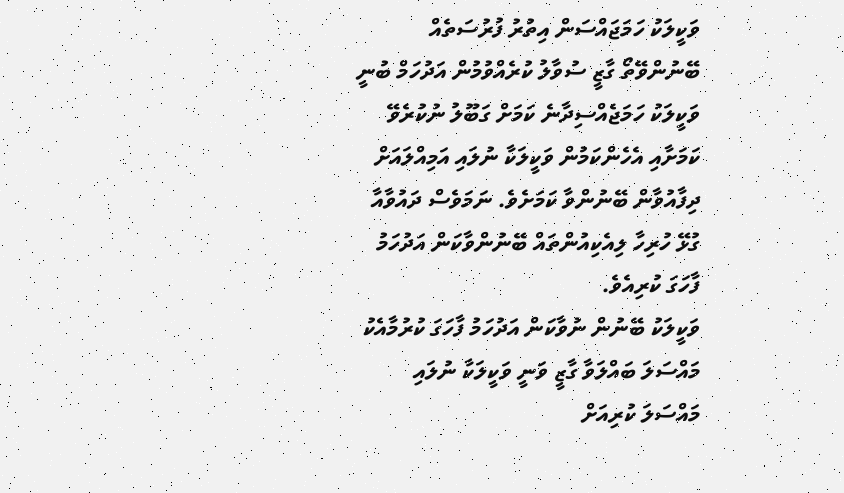ވަކީލަކު ހަމަޖައްސަން އިތުރު ފުރުސަތެއް ބޭނުންވޭތޯ ގާޒީ ސުވާލު ކުރެއްވުމުން އަދުހަމް ބުނީ ވަކީލަކު ހަމަޖެއްސިދާނެ ކަމަށް ގަބޫލު ނުކުރެވޭ ކަމަށާއި އެހެންކަމުން ވަކީލަކާ ނުލައި އަމިއްލައަށް ދިފާއުވާން ބޭނުންވާ ކަމަށެވެ. ނަމަވެސް ދައުވާއާ ގުޅޭ ހުރިހާ ލިއެކިއުންތައް ބޭނުންވާކަން އަދުހަމު ފާހަގަ ކުރިއެވެ.
ވަކީލަކު ބޭނުން ނުވާކަން އަދުހަމު ފާހަގަ ކުރުމާއެކު މައްސަލަ ބައްލަވާ ގާޒީ ވަނީ ވަކީލަކާ ނުލައި މައްސަލަ ކުރިއަށް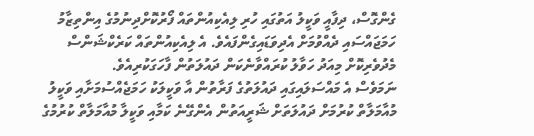ގެންގޮސް، ދިފާއީ ވަކީލު އަތުގައި ހުރި ލިއެކިއުންތައް ފޯރުކޮށްދިނުމުގެ އިންތިޒާމު ހަމަޖައްސައި ދެއްވުމަށް އެދިވަޑައިގެންފައެވެ. އެ ލިއެކިއުންތައް ކަރެކްޝަންސް މެދުވެރިކޮށް މިއަދު ހަވާލު ކުރައްވާނެކަން ދައުލަތުން ފާހަގަކުރިއެވެ.
ނަމަވެސް އެ މައްސަލައިގައި ދައުލަތުގެ ފަރާތުން އާ ވަކީލަކު ހަމަޖެއްސުމަށާއި ވަކީލު މުއާމަލާތް ކުރުމަށް ދައުލަތަށް ޝަރީއަތުން އެންގޭނެ ކަމާއި ވަކީލާ މުއާމަލާތް ކުރުމުގެ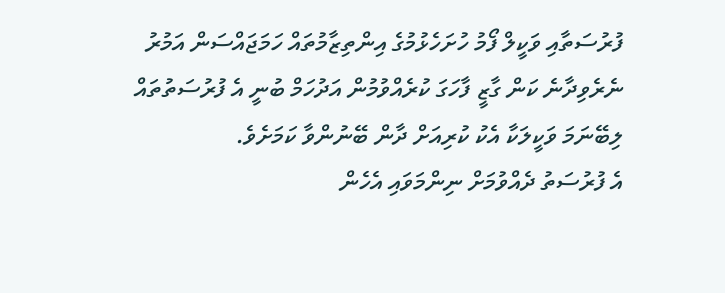ފުރުސަތާއި ވަކީލް ފޯމު ހުށަހެޅުމުގެ އިންތިޒާމުތައް ހަމަޖައްސަން އަމުރު ނެރެވިދާނެ ކަން ގާޒީ ފާހަގަ ކުރެއްވުމުން އަދުހަމް ބުނީ އެ ފުރުސަތުތައް ލިބޭނަމަ ވަކީލަކާ އެކު ކުރިއަށް ދާން ބޭނުންވާ ކަމަށެވެ.
އެ ފުރުސަތު ދެއްވުމަށް ނިންމަވައި އެހެން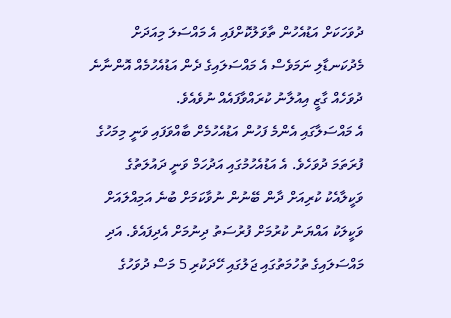ދުވަހަކަށް އަޑުއެހުން ތާވަލުކޮށްފައި އެ މައްސަލަ މިއަދަށް މެދުކަނޑާލި ނަމަވެސް އެ މައްސަލައިގެ ދެން އަޑުއެހުމެއް އޮންނާނެ ދުވަހެއް ގާޒީ އިއުލާނު ކުރައްވާފައެއް ނުވެއެވެ.
އެ މައްސަލާގައި އެންމެ ފަހުން އަޑުއެހުމެށް ބާއްވަފައި ވަނީ މިމަހުގެ ފުރަތަމަ ދުވަހެވެ. އެ އަޑުއެހުމުގައި އަދުހަމް ވަނީ ދައުލަތުގެ ވަކީލާއެކު ކުރިއަށް ދާން ބޭނުން ނުވާކަމަށް ބުނެ އަމިއްލައަށް ވަކީލަކު އައްޔަނު ކުރުމަށް ފުރުސަތު ދިނުމަށް އެދިފައެވެ. އަދި މައްސަލައިގެ ތުހުމަތުގައި ޖަލުގައި ހޭދަކުރި 5 މަސް ދުވަހުގެ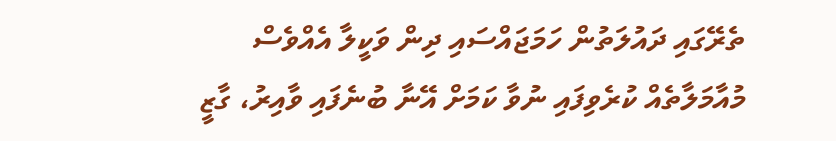ތެރޭގައި ދައުލަތުން ހަމަޖައްސައި ދިން ވަކީލާ އެއްވެސް މުއާމަލާތެއް ކުރެވިފައި ނުވާ ކަމަށް އޭނާ ބުނެފައި ވާއިރު، ގާޒީ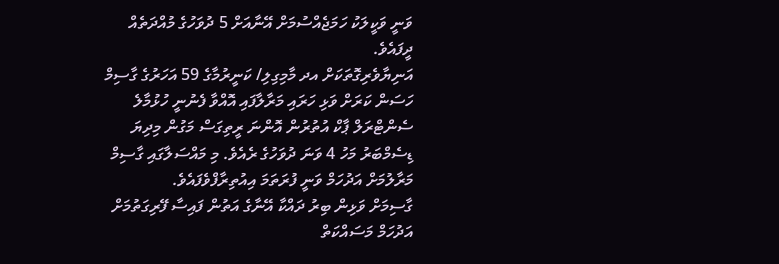ވަނީ ވަކީލަކު ހަމަޖެއްސުމަށް އޭނާއަށް 5 ދުވަހުގެ މުއްދަތެއް ދީފައެވެ.
އަނިޔާވެރިގޮތަކަށް އދ މާމިގިލި/ ކަނީރުމާގެ 59 އަހަރުގެ ގާސިމް ހަސަން ކަރަށް ވަޅި ހަރައި މަރާލާފައި އޮއްވާ ފެނުނީ ހުޅުމާލެ ސެންޓްރަލް ޕާކް އުތުރުން އޮންނަ ރީތިގަސް މަގުން މިދިޔަ ޑިސެމްބަރު މަހު 4 ވަނަ ދުވަހުގެ ރެއެވެ. މި މައްސަލާގައި ގާސިމް މަރާލުމަށް އަދުހަމް ވަނީ ފުރަތަމަ އިއުތިރާފްވެފައެވެ.
ގާސިމަށް ވަޅިން ބިރު ދައްކާ އޭނާގެ އަތުން ފައިސާ ފޭރިގަތުމަށް އަދުހަމް މަސައްކަތް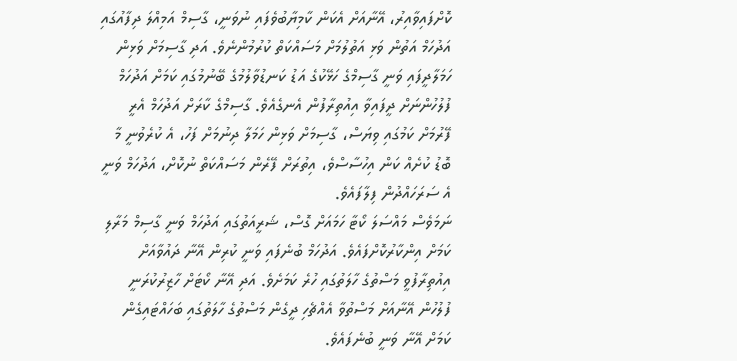ކޮށްފައިވާއިރު، އޭނާއަށް އެކަން ކާމިޔާބުވެފައި ނުވަނީ، ގާސިމް އަމިއްލަ ދިފާއުގައި އަދުހަމް އަތުން ވަޅި އަތުލުމަށް މަސައްކަތް ކުރުމުންނެވެ. އަދި ގާސިމަށް ވަޅިން ހަމަލާދީފައި ވަނީ ގާސިމްގެ ހަޅޭކުގެ އަޑު ކަނޑުވާލުމުގެ ބޭނުމުގައި ކަމަށް އަދުހަމް ފުލުހުންނަށް ދީފައިވާ އިއުތިރާފުން އެނގެއެވެ. ގާސިމްގެ ކާރަށް އަދުހަމް އެރީ ފޭރުމަށް ކަމުގައި ވިޔަސް، ގާސިމަށް ވަޅިން ހަމަލާ ދިނުމަށް ފަހު، އެ ކުރެވުނީ މާ ބޮޑު ކުށެއް ކަން އިހުސާސްވެ، އިތުރަށް ފޭރެން މަސައްކަތް ނުކޮށް، އަދުހަމް ވަނީ އެ ސަރަހައްދުން ފިލާފައެވެ.
ނަމަވެސް މައްސަލަ ކޯޓާ ހަމައަށް ގޮސް، ޝަރީއަތުގައި އަދުހަމް ވަނީ ގާސިމް މަރާލި ކަމަށް އިންކާރުކޮށްފައެވެ. އަދުހަމް ބުނެފައި ވަނީ ކުރިން އޭނާ ދައުވާއަށް އިއުތިރާފުވީ މަސްތުގެ ހާލަތުގައި ހުރެ ކަމަށެވެ. އަދި އޭނާ ކޯޓަށް ހާޒިރުކުރަނީ ފުލުހުން އޭނާއަށް މަސްތުވާ އެއްޗެހި ދީގެން މަސްތުގެ ހާލަތުގައި ބަހައްޓައިގެން ކަމަށް އޭނާ ވަނީ ބުނެފައެވެ.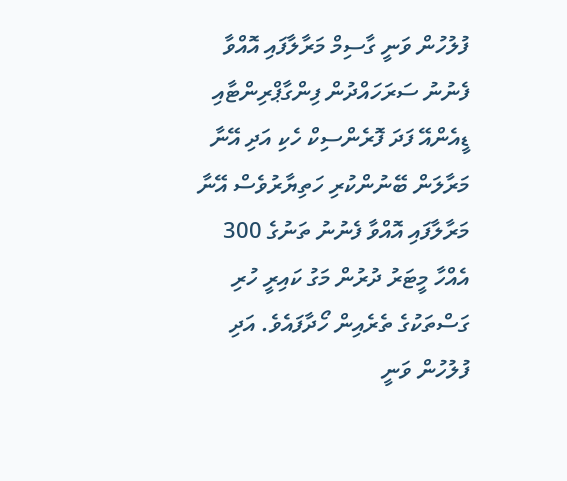ފުލުހުން ވަނީ ގާސިމް މަރާލާފައި އޮއްވާ ފެނުނު ސަރަހައްދުން ފިންގާޕްރިންޓާއި ޑީއެންއޭ ފަދަ ފޮރެންސިކް ހެކި އަދި އޭނާ މަރާލަން ބޭނުންކުރި ހަތިޔާރުވެސް އޭނާ މަރާލާފައި އޮއްވާ ފެނުނު ތަނުގެ 300 އެއްހާ މީޓަރު ދުރުން މަގު ކައިރީ ހުރި ގަސްތަކުގެ ތެރެއިން ހޯދާފައެވެ. އަދި ފުލުހުން ވަނީ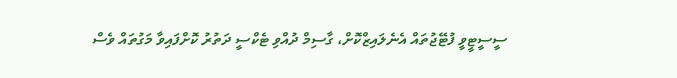ސީސީޓީވީ ފުޓޭޖުތައް އެނެލައިޒްކޮށް، ގާސިމް ދުއްވި ޓެކްސީ ދަތުރު ކޮށްފައިވާ މަގުތައް ވެސް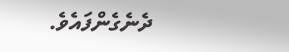ދެނެގެންފައެވެ.